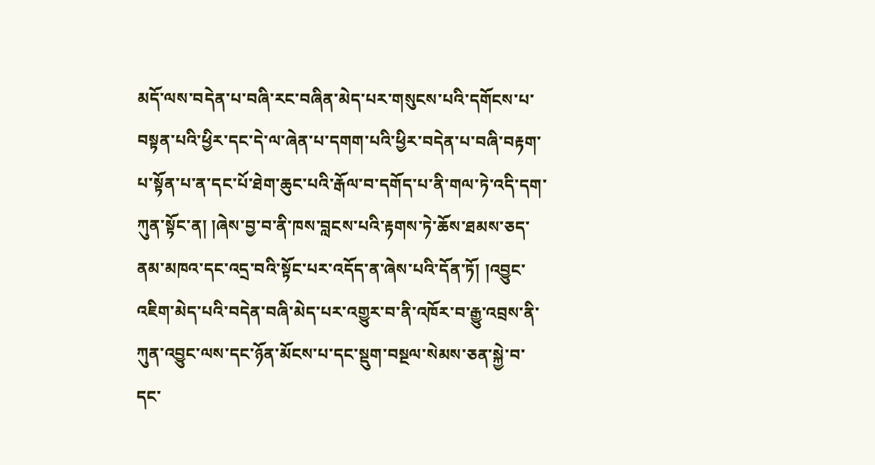མདོ་ལས་བདེན་པ་བཞི་རང་བཞིན་མེད་པར་གསུངས་པའི་དགོངས་པ་བསྟན་པའི་ཕྱིར་དང་དེ་ལ་ཞེན་པ་དགག་པའི་ཕྱིར་བདེན་པ་བཞི་བརྟག་པ་སྟོན་པ་ན་དང་པོ་ཐེག་ཆུང་པའི་རྒོལ་བ་དགོད་པ་ནི་གལ་ཏེ་འདི་དག་ཀུན་སྟོང་ན། །ཞེས་བྱ་བ་ནི་ཁས་བླངས་པའི་རྟགས་ཏེ་ཆོས་ཐམས་ཅད་ནམ་མཁའ་དང་འདྲ་བའི་སྟོང་པར་འདོད་ན་ཞེས་པའི་དོན་ཏོ། །འབྱུང་འཇིག་མེད་པའི་བདེན་བཞི་མེད་པར་འགྱུར་བ་ནི་འཁོར་བ་རྒྱུ་འབྲས་ནི་ཀུན་འབྱུང་ལས་དང་ཉོན་མོངས་པ་དང་སྡུག་བསྔལ་སེམས་ཅན་སྐྱེ་བ་དང་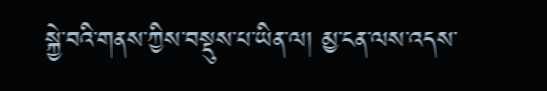སྐྱེ་བའི་གནས་ཀྱིས་བསྡུས་པ་ཡིན་ལ། མྱ་ངན་ལས་འདས་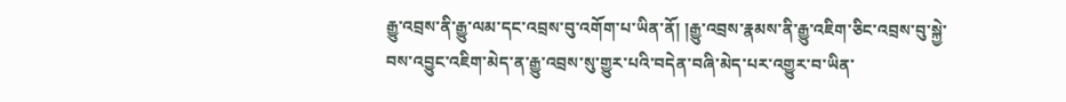རྒྱུ་འབྲས་ནི་རྒྱུ་ལམ་དང་འབྲས་བུ་འགོག་པ་ཡིན་ནོ། །རྒྱུ་འབྲས་རྣམས་ནི་རྒྱུ་འཇིག་ཅིང་འབྲས་བུ་སྐྱེ་བས་འབྱུང་འཇིག་མེད་ན་རྒྱུ་འབྲས་སུ་གྱུར་པའི་བདེན་བཞི་མེད་པར་འགྱུར་བ་ཡིན་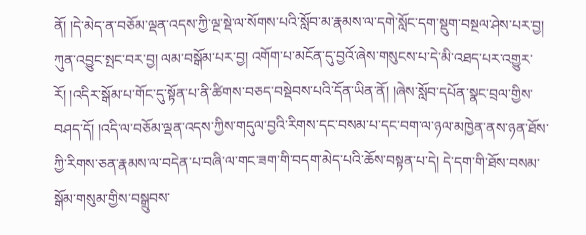ནོ། །དེ་མེད་ན་བཅོམ་ལྡན་འདས་ཀྱི་ལྔ་སྡེ་ལ་སོགས་པའི་སློབ་མ་རྣམས་ལ་དགེ་སློང་དག་སྡུག་བསྔལ་ཤེས་པར་བྱ། ཀུན་འབྱུང་སྤང་བར་བྱ། ལམ་བསྒོམ་པར་བྱ། འགོག་པ་མངོན་དུ་བྱའོ་ཞེས་གསུངས་པ་དེ་མི་འཐད་པར་འགྱུར་རོ། །འདིར་སྒོམ་པ་གོང་དུ་སྟོན་པ་ནི་ཚིགས་བཅད་བསྡེབས་པའི་དོན་ཡིན་ནོ། །ཞེས་སློབ་དཔོན་སྣང་བྲལ་གྱིས་བཤད་དོ། །འདི་ལ་བཅོམ་ལྡན་འདས་ཀྱིས་གདུལ་བྱའི་རིགས་དང་བསམ་པ་དང་བག་ལ་ཉལ་མཁྱེན་ནས་ཉན་ཐོས་ཀྱི་རིགས་ཅན་རྣམས་ལ་བདེན་པ་བཞི་ལ་གང་ཟག་གི་བདག་མེད་པའི་ཆོས་བསྟན་པ་དེ། དེ་དག་གི་ཐོས་བསམ་སྒོམ་གསུམ་གྱིས་བསྒྲུབས་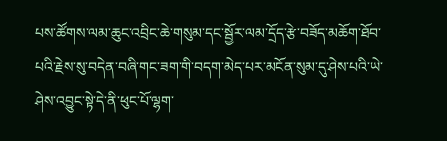པས་ཚོགས་ལམ་ཆུང་འབྲིང་ཆེ་གསུམ་དང་སྦྱོར་ལམ་དྲོད་རྩེ་བཟོད་མཆོག་ཐོབ་པའི་རྗེས་སུ་བདེན་བཞི་གང་ཟག་གི་བདག་མེད་པར་མངོན་སུམ་དུ་ཤེས་པའི་ཡེ་ཤེས་འབྱུང་སྟེ་དེ་ནི་ཕུང་པོ་ལྷག་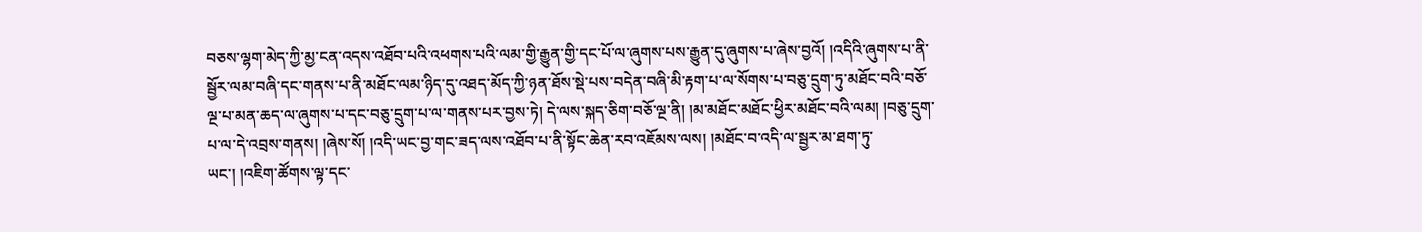བཅས་ལྷག་མེད་ཀྱི་མྱ་ངན་འདས་འཐོབ་པའི་འཕགས་པའི་ལམ་གྱི་རྒྱུན་གྱི་དང་པོ་ལ་ཞུགས་པས་རྒྱུན་དུ་ཞུགས་པ་ཞེས་བྱའོ། །འདིའི་ཞུགས་པ་ནི་སྦྱོར་ལམ་བཞི་དང་གནས་པ་ནི་མཐོང་ལམ་ཉིད་དུ་འཐད་མོད་ཀྱི་ཉན་ཐོས་སྡེ་པས་བདེན་བཞི་མི་རྟག་པ་ལ་སོགས་པ་བཅུ་དྲུག་ཏུ་མཐོང་བའི་བཅོ་ལྔ་པ་མན་ཆད་ལ་ཞུགས་པ་དང་བཅུ་དྲུག་པ་ལ་གནས་པར་བྱས་ཏེ། དེ་ལས་སྐད་ཅིག་བཅོ་ལྔ་ནི། །མ་མཐོང་མཐོང་ཕྱིར་མཐོང་བའི་ལམ། །བཅུ་དྲུག་པ་ལ་དེ་འབྲས་གནས། །ཞེས་སོ། །འདི་ཡང་བྱ་གང་ཟད་ལས་འཐོབ་པ་ནི་སྟོང་ཆེན་རབ་འཇོམས་ལས། །མཐོང་བ་འདི་ལ་སྦྱར་མ་ཐག་ཏུ་ཡང་། །འཇིག་ཚོགས་ལྟ་དང་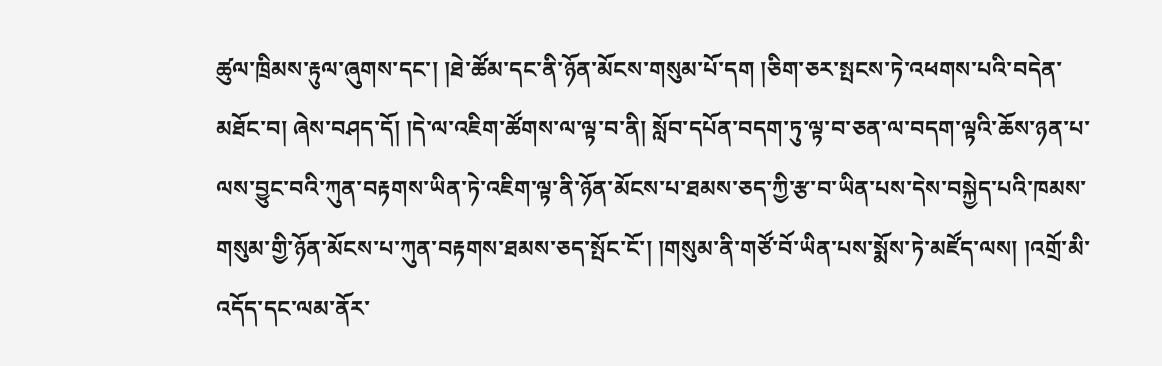ཚུལ་ཁྲིམས་རྟུལ་ཞུགས་དང་། །ཐེ་ཚོམ་དང་ནི་ཉོན་མོངས་གསུམ་པོ་དག །ཅིག་ཅར་སྤངས་ཏེ་འཕགས་པའི་བདེན་མཐོང་བ། ཞེས་བཤད་དོ། །དེ་ལ་འཇིག་ཚོགས་ལ་ལྟ་བ་ནི། སློབ་དཔོན་བདག་ཏུ་ལྟ་བ་ཅན་ལ་བདག་ལྟའི་ཆོས་ཉན་པ་ལས་བྱུང་བའི་ཀུན་བརྟགས་ཡིན་ཏེ་འཇིག་ལྟ་ནི་ཉོན་མོངས་པ་ཐམས་ཅད་ཀྱི་རྩ་བ་ཡིན་པས་དེས་བསྐྱེད་པའི་ཁམས་གསུམ་གྱི་ཉོན་མོངས་པ་ཀུན་བརྟགས་ཐམས་ཅད་སྤོང་ངོ་། །གསུམ་ནི་གཙོ་བོ་ཡིན་པས་སྨོས་ཏེ་མཛོད་ལས། །འགྲོ་མི་འདོད་དང་ལམ་ནོར་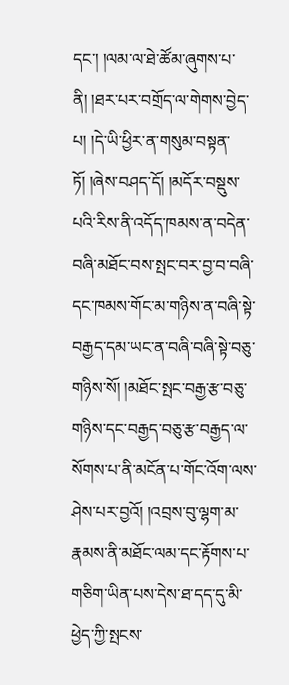དང་། །ལམ་ལ་ཐེ་ཚོམ་ཞུགས་པ་ནི། །ཐར་པར་བགྲོད་ལ་གེགས་བྱེད་པ། །དེ་ཡི་ཕྱིར་ན་གསུམ་བསྟན་ཏོ། །ཞེས་བཤད་དོ། །མདོར་བསྡུས་པའི་རིས་ནི་འདོད་ཁམས་ན་བདེན་བཞི་མཐོང་བས་སྤང་བར་བྱ་བ་བཞི་དང་ཁམས་གོང་མ་གཉིས་ན་བཞི་སྟེ་བརྒྱད་དམ་ཡང་ན་བཞི་བཞི་སྟེ་བཅུ་གཉིས་སོ། །མཐོང་སྤང་བརྒྱ་རྩ་བཅུ་གཉིས་དང་བརྒྱད་བཅུ་རྩ་བརྒྱད་ལ་སོགས་པ་ནི་མངོན་པ་གོང་འོག་ལས་ཤེས་པར་བྱའོ། །འབྲས་བུ་ལྷག་མ་རྣམས་ནི་མཐོང་ལམ་དང་རྟོགས་པ་གཅིག་ཡིན་པས་དེས་ཐ་དད་དུ་མི་ཕྱེད་ཀྱི་སྤངས་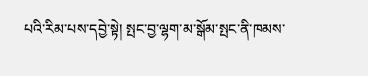པའི་རིམ་པས་དབྱེ་སྟེ། སྤང་བྱ་ལྷག་མ་སྒོམ་སྤང་ནི་ཁམས་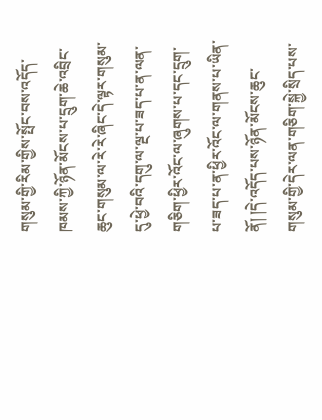གསུམ་གྱི་རིམ་གྱིས་སྤོང་བས་འདོད་ཁམས་ཀྱི་ཉོན་མོངས་པ་དྲུག་ཆེ་འབྲིང་ཆུང་གསུམ་ལ་རེ་རེ་ཞིང་དེ་ལྟར་གསུམ་དུ་ཕྱེ་བའི་དགུ་ལ་ལྔ་པ་ཟད་པ་ན་ལན་གཅིག་ཕྱིར་འོང་ལ་ཞུགས་པ་དང་དྲུག་པ་ཟད་པ་ན་ཕྱིར་འོང་ལ་གནས་པ་ཡིན་ནོ། །དེ་འདོད་པས་ཉོན་མོངས་ཆུང་གསུམ་གྱི་དེར་ལན་གཅིག་སྐྱེ་སྲིད་པས་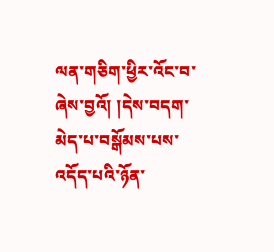ལན་གཅིག་ཕྱིར་འོང་བ་ཞེས་བྱའོ། །དེས་བདག་མེད་པ་བསྒོམས་པས་འདོད་པའི་ཉོན་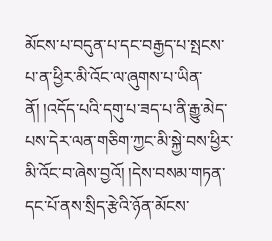མོངས་པ་བདུན་པ་དང་བརྒྱད་པ་སྤངས་པ་ན་ཕྱིར་མི་འོང་ལ་ཞུགས་པ་ཡིན་ནོ། །འདོད་པའི་དགུ་པ་ཟད་པ་ནི་རྒྱུ་མེད་པས་དེར་ལན་གཅིག་ཀྱང་མི་སྐྱེ་བས་ཕྱིར་མི་འོང་བ་ཞེས་བྱའོ། །དེས་བསམ་གཏན་དང་པོ་ནས་སྲིད་རྩེའི་ཉོན་མོངས་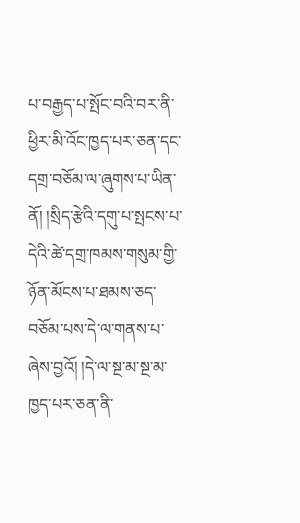པ་བརྒྱད་པ་སྤོང་བའི་བར་ནི་ཕྱིར་མི་འོང་ཁྱད་པར་ཅན་དང་དགྲ་བཅོམ་ལ་ཞུགས་པ་ཡིན་ནོ། །སྲིད་རྩེའི་དགུ་པ་སྤངས་པ་དེའི་ཚེ་དགྲ་ཁམས་གསུམ་གྱི་ཉོན་མོངས་པ་ཐམས་ཅད་བཅོམ་པས་དེ་ལ་གནས་པ་ཞེས་བྱའོ། །དེ་ལ་སྔ་མ་སྔ་མ་ཁྱད་པར་ཅན་ནི་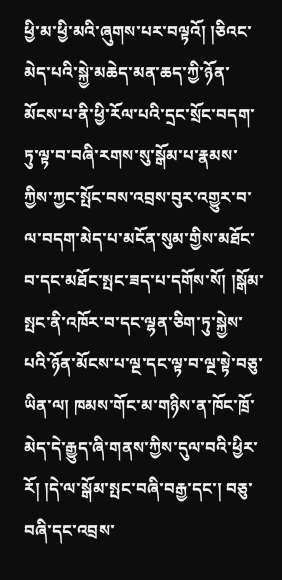ཕྱི་མ་ཕྱི་མའི་ཞུགས་པར་བལྟའོ། །ཅིའང་མེད་པའི་སྐྱེ་མཆེད་མན་ཆད་ཀྱི་ཉོན་མོངས་པ་ནི་ཕྱི་རོལ་པའི་དྲང་སྲོང་བདག་ཏུ་ལྟ་བ་བཞི་རགས་སུ་སྒོམ་པ་རྣམས་ཀྱིས་ཀྱང་སྤོང་བས་འབྲས་བུར་འགྱུར་བ་ལ་བདག་མེད་པ་མངོན་སུམ་གྱིས་མཐོང་བ་དང་མཐོང་སྤང་ཟད་པ་དགོས་སོ། །སྒོམ་སྤང་ནི་འཁོར་བ་དང་ལྷན་ཅིག་ཏུ་སྐྱེས་པའི་ཉོན་མོངས་པ་ལྔ་དང་ལྟ་བ་ལྔ་སྟེ་བཅུ་ཡིན་ལ། ཁམས་གོང་མ་གཉིས་ན་ཁོང་ཁྲོ་མེད་དེ་རྒྱུད་ཞི་གནས་ཀྱིས་དུལ་བའི་ཕྱིར་རོ། །དེ་ལ་སྒོམ་སྤང་བཞི་བརྒྱ་དང་། བཅུ་བཞི་དང་འབྲས་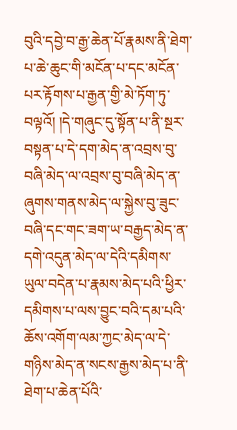བུའི་དབྱེ་བ་རྒྱ་ཆེན་པོ་རྣམས་ནི་ཐེག་པ་ཆེ་ཆུང་གི་མངོན་པ་དང་མངོན་པར་རྟོགས་པ་རྒྱན་གྱི་མེ་ཏོག་ཏུ་བལྟའོ། །དེ་གཞུང་དུ་སྟོན་པ་ནི་སྔར་བསྟན་པ་དེ་དག་མེད་ན་འབྲས་བུ་བཞི་མེད་ལ་འབྲས་བུ་བཞི་མེད་ན་ཞུགས་གནས་མེད་ལ་སྐྱེས་བུ་ཟུང་བཞི་དང་གང་ཟག་ཡ་བརྒྱད་མེད་ན་དགེ་འདུན་མེད་ལ་དེའི་དམིགས་ཡུལ་བདེན་པ་རྣམས་མེད་པའི་ཕྱིར་དམིགས་པ་ལས་བྱུང་བའི་དམ་པའི་ཆོས་འགོག་ལམ་ཀྱང་མེད་ལ་དེ་གཉིས་མེད་ན་སངས་རྒྱས་མེད་པ་ནི་ཐེག་པ་ཆེན་པོའི་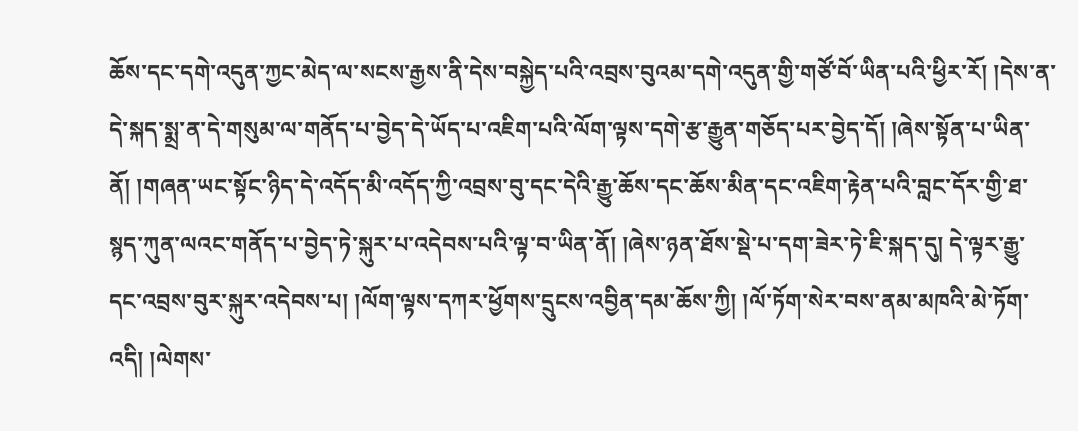ཆོས་དང་དགེ་འདུན་ཀྱང་མེད་ལ་སངས་རྒྱས་ནི་དེས་བསྐྱེད་པའི་འབྲས་བུའམ་དགེ་འདུན་གྱི་གཙོ་བོ་ཡིན་པའི་ཕྱིར་རོ། །དེས་ན་དེ་སྐད་སྨྲ་ན་དེ་གསུམ་ལ་གནོད་པ་བྱེད་དེ་ཡོད་པ་འཇིག་པའི་ལོག་ལྟས་དགེ་རྩ་རྒྱུན་གཅོད་པར་བྱེད་དོ། །ཞེས་སྟོན་པ་ཡིན་ནོ། །གཞན་ཡང་སྟོང་ཉིད་དེ་འདོད་མི་འདོད་ཀྱི་འབྲས་བུ་དང་དེའི་རྒྱུ་ཆོས་དང་ཆོས་མིན་དང་འཇིག་རྟེན་པའི་བླང་དོར་གྱི་ཐ་སྙད་ཀུན་ལའང་གནོད་པ་བྱེད་ཏེ་སྐུར་པ་འདེབས་པའི་ལྟ་བ་ཡིན་ནོ། །ཞེས་ཉན་ཐོས་སྡེ་པ་དག་ཟེར་ཏེ་ཇི་སྐད་དུ། དེ་ལྟར་རྒྱུ་དང་འབྲས་བུར་སྐུར་འདེབས་པ། །ལོག་ལྟས་དཀར་ཕྱོགས་དྲུངས་འབྱིན་དམ་ཆོས་ཀྱི། །ལོ་ཏོག་སེར་བས་ནམ་མཁའི་མེ་ཏོག་འདི། །ལེགས་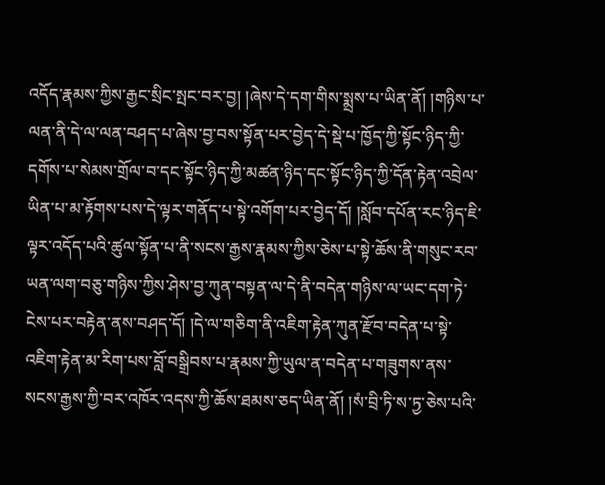འདོད་རྣམས་ཀྱིས་རྒྱང་སྲིང་སྤང་བར་བྱ། །ཞེས་དེ་དག་གིས་སྨྲས་པ་ཡིན་ནོ། །གཉིས་པ་ལན་ནི་དེ་ལ་ལན་བཤད་པ་ཞེས་བྱ་བས་སྟོན་པར་བྱེད་དེ་སྡེ་པ་ཁྱོད་ཀྱི་སྟོང་ཉིད་ཀྱི་དགོས་པ་སེམས་གྲོལ་བ་དང་སྟོང་ཉིད་ཀྱི་མཚན་ཉིད་དང་སྟོང་ཉིད་ཀྱི་དོན་རྟེན་འབྲེལ་ཡིན་པ་མ་རྟོགས་པས་དེ་ལྟར་གནོད་པ་སྟེ་འགོག་པར་བྱེད་དོ། །སློབ་དཔོན་རང་ཉིད་ཇི་ལྟར་འདོད་པའི་ཚུལ་སྟོན་པ་ནི་སངས་རྒྱས་རྣམས་ཀྱིས་ཅེས་པ་སྟེ་ཆོས་ནི་གསུང་རབ་ཡན་ལག་བཅུ་གཉིས་ཀྱིས་ཤེས་བྱ་ཀུན་བསྟན་ལ་དེ་ནི་བདེན་གཉིས་ལ་ཡང་དག་ཏེ་ངེས་པར་བརྟེན་ནས་བཤད་དོ། །དེ་ལ་གཅིག་ནི་འཇིག་རྟེན་ཀུན་རྫོབ་བདེན་པ་སྟེ་འཇིག་རྟེན་མ་རིག་པས་བློ་བསྒྲིབས་པ་རྣམས་ཀྱི་ཡུལ་ན་བདེན་པ་གཟུགས་ནས་སངས་རྒྱས་ཀྱི་བར་འཁོར་འདས་ཀྱི་ཆོས་ཐམས་ཅད་ཡིན་ནོ། །སཾ་བྲི་ཏི་ས་ཏྱ་ཅེས་པའི་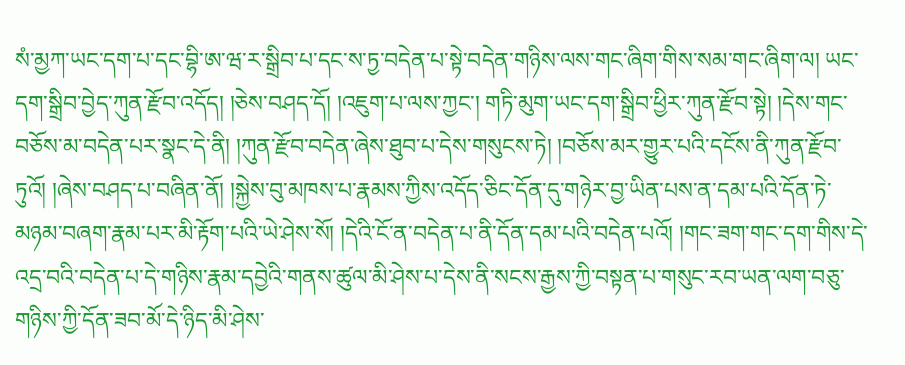སཾ་མྱཀ་ཡང་དག་པ་དང་བྷི་ཨ་ཝ་ར་སྒྲིབ་པ་དང་ས་ཏྱ་བདེན་པ་སྟེ་བདེན་གཉིས་ལས་གང་ཞིག་གིས་སམ་གང་ཞིག་ལ། ཡང་དག་སྒྲིབ་བྱེད་ཀུན་རྫོབ་འདོད། །ཅེས་བཤད་དོ། །འཇུག་པ་ལས་ཀྱང་། གཏི་མུག་ཡང་དག་སྒྲིབ་ཕྱིར་ཀུན་རྫོབ་སྟེ། །དེས་གང་བཅོས་མ་བདེན་པར་སྣང་དེ་ནི། །ཀུན་རྫོབ་བདེན་ཞེས་ཐུབ་པ་དེས་གསུངས་ཏེ། །བཅོས་མར་གྱུར་པའི་དངོས་ནི་ཀུན་རྫོབ་ཏུའོ། །ཞེས་བཤད་པ་བཞིན་ནོ། །སྐྱེས་བུ་མཁས་པ་རྣམས་ཀྱིས་འདོད་ཅིང་དོན་དུ་གཉེར་བྱ་ཡིན་པས་ན་དམ་པའི་དོན་ཏེ་མཉམ་བཞག་རྣམ་པར་མི་རྟོག་པའི་ཡེ་ཤེས་སོ། །དེའི་ངོ་ན་བདེན་པ་ནི་དོན་དམ་པའི་བདེན་པའོ། །གང་ཟག་གང་དག་གིས་དེ་འདྲ་བའི་བདེན་པ་དེ་གཉིས་རྣམ་དབྱེའི་གནས་ཚུལ་མི་ཤེས་པ་དེས་ནི་སངས་རྒྱས་ཀྱི་བསྟན་པ་གསུང་རབ་ཡན་ལག་བཅུ་གཉིས་ཀྱི་དོན་ཟབ་མོ་དེ་ཉིད་མི་ཤེས་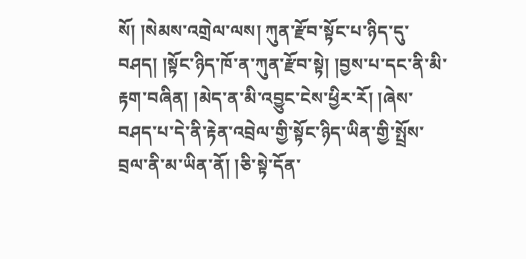སོ། །སེམས་འགྲེལ་ལས། ཀུན་རྫོབ་སྟོང་པ་ཉིད་དུ་བཤད། །སྟོང་ཉིད་ཁོ་ན་ཀུན་རྫོབ་སྟེ། །བྱས་པ་དང་ནི་མི་རྟག་བཞིན། །མེད་ན་མི་འབྱུང་ངེས་ཕྱིར་རོ། །ཞེས་བཤད་པ་དེ་ནི་རྟེན་འབྲེལ་གྱི་སྟོང་ཉིད་ཡིན་གྱི་སྤྲོས་བྲལ་ནི་མ་ཡིན་ནོ། །ཅི་སྟེ་དོན་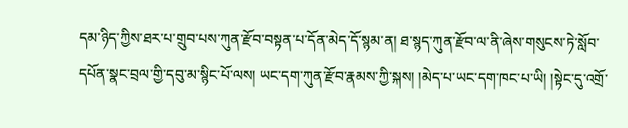དམ་ཉིད་ཀྱིས་ཐར་པ་གྲུབ་པས་ཀུན་རྫོབ་བསྟན་པ་དོན་མེད་དོ་སྙམ་ན། ཐ་སྙད་ཀུན་རྫོབ་ལ་ནི་ཞེས་གསུངས་ཏེ་སློབ་དཔོན་སྣང་བྲལ་གྱི་དབུ་མ་སྙིང་པོ་ལས། ཡང་དག་ཀུན་རྫོབ་རྣམས་ཀྱི་སྐས། །མེད་པ་ཡང་དག་ཁང་པ་ཡི། །སྟེང་དུ་འགྲོ་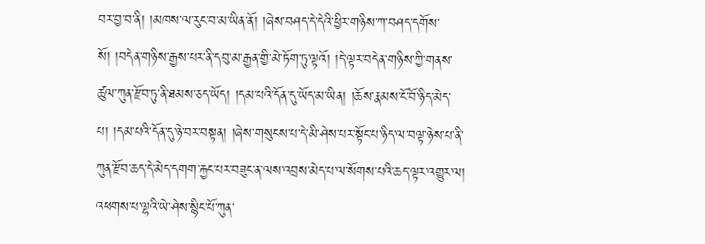བར་བྱ་བ་ནི། །མཁས་ལ་རུང་བ་མ་ཡིན་ནོ། །ཞེས་བཤད་དེ་དེའི་ཕྱིར་གཉིས་ཀ་བཤད་དགོས་སོ། །བདེན་གཉིས་རྒྱས་པར་ནི་དབུ་མ་རྒྱན་གྱི་མེ་ཏོག་ཏུ་ལྟའོ། །དེ་ལྟར་བདེན་གཉིས་ཀྱི་གནས་ཚུལ་ཀུན་རྫོབ་ཏུ་ནི་ཐམས་ཅད་ཡོད། །དམ་པའི་དོན་དུ་ཡོད་མ་ཡིན། །ཆོས་རྣམས་ངོ་བོ་ཉིད་མེད་པ། །དམ་པའི་དོན་དུ་ཉེ་བར་བསྟན། །ཞེས་གསུངས་པ་དེ་མི་ཤེས་པར་སྟོང་པ་ཉིད་ལ་བལྟ་ཉེས་པ་ནི་ཀུན་རྫོབ་ཆད་དེ་མེད་དགག་རྐྱང་པར་བཟུང་ན་ལས་འབྲས་མེད་པ་ལ་སོགས་པའི་ཆད་ལྟར་འགྱུར་ལ། འཕགས་པ་ལྷའི་ཡེ་ཤེས་སྙིང་པོ་ཀུན་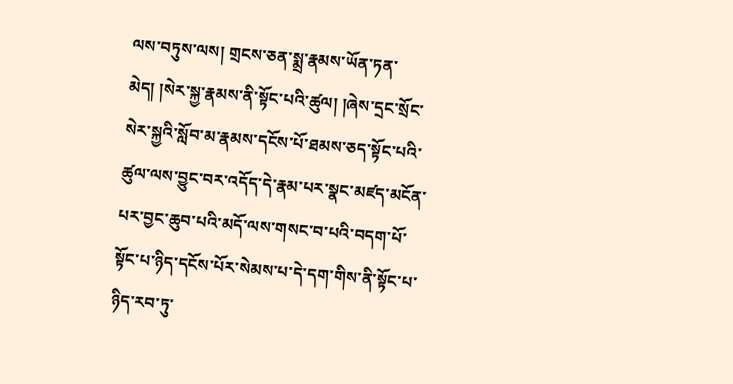ལས་བཏུས་ལས། གྲངས་ཅན་སྨྲ་རྣམས་ཡོན་ཏན་མེད། །སེར་སྐྱ་རྣམས་ནི་སྟོང་པའི་ཚུལ། །ཞེས་དྲང་སྲོང་སེར་སྐྱའི་སློབ་མ་རྣམས་དངོས་པོ་ཐམས་ཅད་སྟོང་པའི་ཚུལ་ལས་བྱུང་བར་འདོད་དེ་རྣམ་པར་སྣང་མཛད་མངོན་པར་བྱང་ཆུབ་པའི་མདོ་ལས་གསང་བ་པའི་བདག་པོ་སྟོང་པ་ཉིད་དངོས་པོར་སེམས་པ་དེ་དག་གིས་ནི་སྟོང་པ་ཉིད་རབ་ཏུ་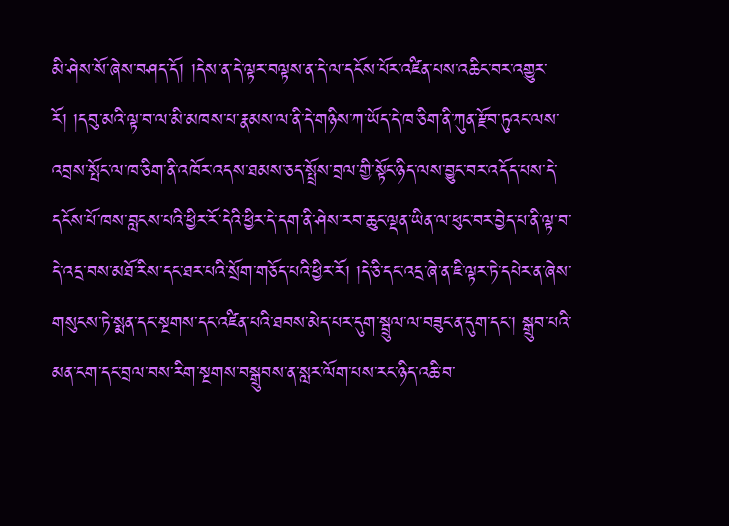མི་ཤེས་སོ་ཞེས་བཤད་དོ། །དེས་ན་དེ་ལྟར་བལྟས་ན་དེ་ལ་དངོས་པོར་འཛིན་པས་འཆིང་བར་འགྱུར་རོ། །དབུ་མའི་ལྟ་བ་ལ་མི་མཁས་པ་རྣམས་ལ་ནི་དེ་གཉིས་ཀ་ཡོད་དེ་ཁ་ཅིག་ནི་ཀུན་རྫོབ་ཏུའང་ལས་འབྲས་སྤོང་ལ་ཁ་ཅིག་ནི་འཁོར་འདས་ཐམས་ཅད་སྤྲོས་བྲལ་གྱི་སྟོང་ཉིད་ལས་བྱུང་བར་འདོད་པས་དེ་དངོས་པོ་ཁས་བླངས་པའི་ཕྱིར་རོ་དེའི་ཕྱིར་དེ་དག་ནི་ཤེས་རབ་ཆུང་ལྡན་ཡིན་ལ་ཕུང་བར་བྱེད་པ་ནི་ལྟ་བ་དེ་འདྲ་བས་མཐོ་རིས་དང་ཐར་པའི་སྲོག་གཅོད་པའི་ཕྱིར་རོ། །དེ་ཅི་དང་འདྲ་ཞེ་ན་ཇི་ལྟར་ཏེ་དཔེར་ན་ཞེས་གསུངས་ཏེ་སྨན་དང་སྔགས་དང་འཛིན་པའི་ཐབས་མེད་པར་དུག་སྦྲུལ་ལ་བཟུང་ན་དུག་དང་། སྒྲུབ་པའི་མན་ངག་དང་བྲལ་བས་རིག་སྔགས་བསྒྲུབས་ན་སླར་ལོག་པས་རང་ཉིད་འཆི་བ་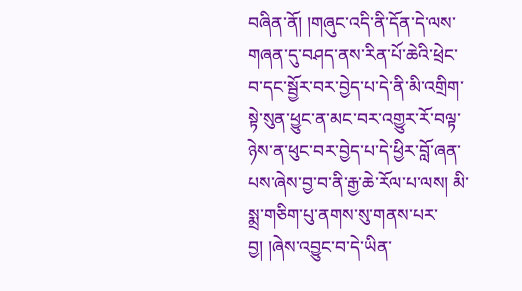བཞིན་ནོ། །གཞུང་འདི་ནི་དོན་དེ་ལས་གཞན་དུ་བཤད་ནས་རིན་པོ་ཆེའི་ཕྲེང་བ་དང་སྦྱོར་བར་བྱེད་པ་དེ་ནི་མི་འགྲིག་སྟེ་སུན་ཕྱུང་ན་མང་བར་འགྱུར་རོ་བལྟ་ཉེས་ན་ཕུང་བར་བྱེད་པ་དེ་ཕྱིར་བློ་ཞན་པས་ཞེས་བྱ་བ་ནི་རྒྱ་ཆེ་རོལ་པ་ལས། མི་སྨྲ་གཅིག་པུ་ནགས་སུ་གནས་པར་བྱ། །ཞེས་འབྱུང་བ་དེ་ཡིན་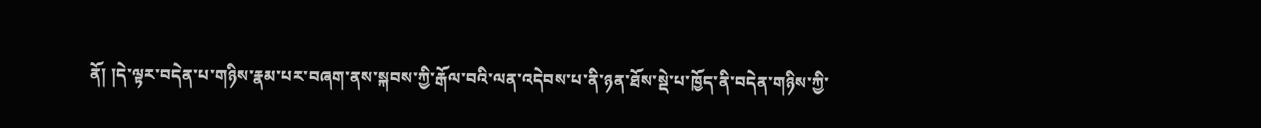ནོ། །དེ་ལྟར་བདེན་པ་གཉིས་རྣམ་པར་བཞག་ནས་སྐབས་ཀྱི་རྒོལ་བའི་ལན་འདེབས་པ་ནི་ཉན་ཐོས་སྡེ་པ་ཁྱོད་ནི་བདེན་གཉིས་ཀྱི་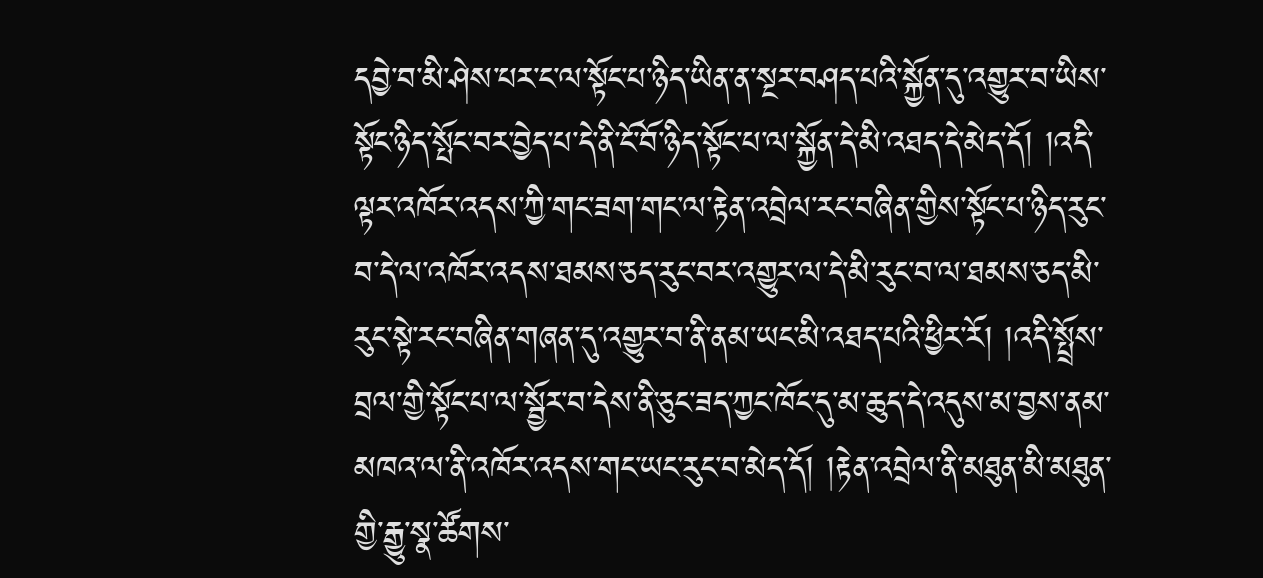དབྱེ་བ་མི་ཤེས་པར་ང་ལ་སྟོང་པ་ཉིད་ཡིན་ན་སྔར་བཤད་པའི་སྐྱོན་དུ་འགྱུར་བ་ཡིས་སྟོང་ཉིད་སྤོང་བར་བྱེད་པ་དེ་ནི་ངོ་བོ་ཉིད་སྟོང་པ་ལ་སྐྱོན་དེ་མི་འཐད་དེ་མེད་དོ། །འདི་ལྟར་འཁོར་འདས་ཀྱི་གང་ཟག་གང་ལ་རྟེན་འབྲེལ་རང་བཞིན་གྱིས་སྟོང་པ་ཉིད་རུང་བ་དེ་ལ་འཁོར་འདས་ཐམས་ཅད་རུང་བར་འགྱུར་ལ་དེ་མི་རུང་བ་ལ་ཐམས་ཅད་མི་རུང་སྟེ་རང་བཞིན་གཞན་དུ་འགྱུར་བ་ནི་ནམ་ཡང་མི་འཐད་པའི་ཕྱིར་རོ། །འདི་སྤྲོས་བྲལ་གྱི་སྟོང་པ་ལ་སྦྱོར་བ་དེས་ནི་ཅུང་ཟད་ཀྱང་ཁོང་དུ་མ་ཆུད་དེ་འདུས་མ་བྱས་ནམ་མཁའ་ལ་ནི་འཁོར་འདས་གང་ཡང་རུང་བ་མེད་དོ། །རྟེན་འབྲེལ་ནི་མཐུན་མི་མཐུན་གྱི་རྒྱུ་སྣ་ཚོགས་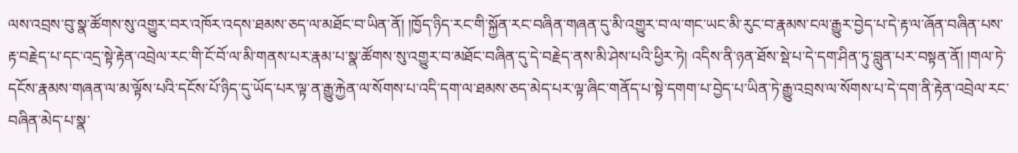ལས་འབྲས་བུ་སྣ་ཚོགས་སུ་འགྱུར་བར་འཁོར་འདས་ཐམས་ཅད་ལ་མཐོང་བ་ཡིན་ནོ། །ཁྱོད་ཉིད་རང་གི་སྐྱོན་རང་བཞིན་གཞན་དུ་མི་འགྱུར་བ་ལ་གང་ཡང་མི་རུང་བ་རྣམས་ངལ་རྒྱུར་བྱེད་པ་དེ་རྟ་ལ་ཞོན་བཞིན་པས་རྟ་བརྗེད་པ་དང་འདྲ་སྟེ་རྟེན་འབྲེལ་རང་གི་ངོ་བོ་ལ་མི་གནས་པར་རྣམ་པ་སྣ་ཚོགས་སུ་འགྱུར་བ་མཐོང་བཞིན་དུ་དེ་བརྗེད་ནས་མི་ཤེས་པའི་ཕྱིར་ཏེ། འདིས་ནི་ཉན་ཐོས་སྡེ་པ་དེ་དག་ཤིན་ཏུ་བླུན་པར་བསྟན་ནོ། །གལ་ཏེ་དངོས་རྣམས་གཞན་ལ་མ་ལྟོས་པའི་དངོས་པོ་ཉིད་དུ་ཡོད་པར་ལྟ་ན་རྒྱུ་རྐྱེན་ལ་སོགས་པ་འདི་དག་ལ་ཐམས་ཅད་མེད་པར་ལྟ་ཞིང་གནོད་པ་སྟེ་དགག་པ་བྱེད་པ་ཡིན་ཏེ་རྒྱུ་འབྲས་ལ་སོགས་པ་དེ་དག་ནི་རྟེན་འབྲེལ་རང་བཞིན་མེད་པ་སྣ་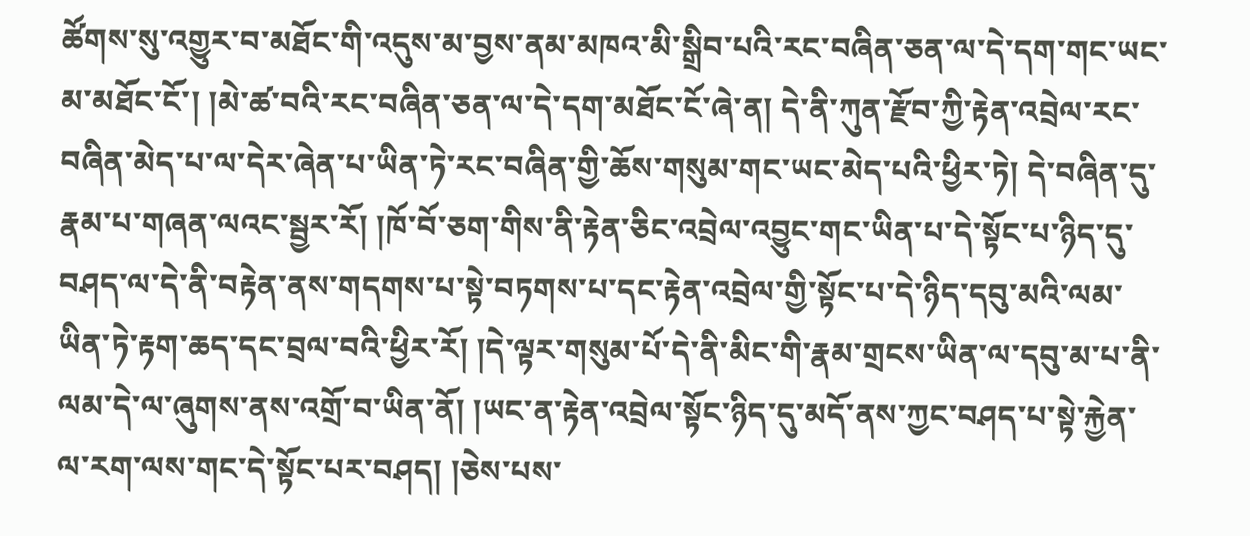ཚོགས་སུ་འགྱུར་བ་མཐོང་གི་འདུས་མ་བྱས་ནམ་མཁའ་མི་སྒྲིབ་པའི་རང་བཞིན་ཅན་ལ་དེ་དག་གང་ཡང་མ་མཐོང་ངོ་། །མེ་ཚ་བའི་རང་བཞིན་ཅན་ལ་དེ་དག་མཐོང་ངོ་ཞེ་ན། དེ་ནི་ཀུན་རྫོབ་ཀྱི་རྟེན་འབྲེལ་རང་བཞིན་མེད་པ་ལ་དེར་ཞེན་པ་ཡིན་ཏེ་རང་བཞིན་གྱི་ཆོས་གསུམ་གང་ཡང་མེད་པའི་ཕྱིར་ཏེ། དེ་བཞིན་དུ་རྣམ་པ་གཞན་ལའང་སྦྱར་རོ། །ཁོ་བོ་ཅག་གིས་ནི་རྟེན་ཅིང་འབྲེལ་འབྱུང་གང་ཡིན་པ་དེ་སྟོང་པ་ཉིད་དུ་བཤད་ལ་དེ་ནི་བརྟེན་ནས་གདགས་པ་སྟེ་བཏགས་པ་དང་རྟེན་འབྲེལ་གྱི་སྟོང་པ་དེ་ཉིད་དབུ་མའི་ལམ་ཡིན་ཏེ་རྟག་ཆད་དང་བྲལ་བའི་ཕྱིར་རོ། །དེ་ལྟར་གསུམ་པོ་དེ་ནི་མིང་གི་རྣམ་གྲངས་ཡིན་ལ་དབུ་མ་པ་ནི་ལམ་དེ་ལ་ཞུགས་ནས་འགྲོ་བ་ཡིན་ནོ། །ཡང་ན་རྟེན་འབྲེལ་སྟོང་ཉིད་དུ་མདོ་ནས་ཀྱང་བཤད་པ་སྟེ་རྐྱེན་ལ་རག་ལས་གང་དེ་སྟོང་པར་བཤད། །ཅེས་པས་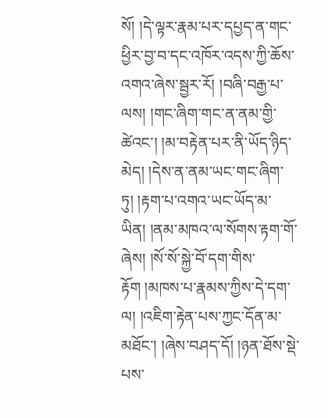སོ། །དེ་ལྟར་རྣམ་པར་དཔྱད་ན་གང་ཕྱིར་བྱ་བ་དང་འཁོར་འདས་ཀྱི་ཆོས་འགའ་ཞེས་སྦྱར་རོ། །བཞི་བརྒྱ་པ་ལས། །གང་ཞིག་གང་ན་ནམ་གྱི་ཚེའང་། །མ་བརྟེན་པར་ནི་ཡོད་ཉིད་མེད། །དེས་ན་ནམ་ཡང་གང་ཞིག་ཏུ། །རྟག་པ་འགའ་ཡང་ཡོད་མ་ཡིན། །ནམ་མཁའ་ལ་སོགས་རྟག་གོ་ཞེས། །སོ་སོ་སྐྱེ་བོ་དག་གིས་རྟོག །མཁས་པ་རྣམས་ཀྱིས་དེ་དག་ལ། །འཇིག་རྟེན་པས་ཀྱང་དོན་མ་མཐོང་། །ཞེས་བཤད་དོ། །ཉན་ཐོས་སྡེ་པས་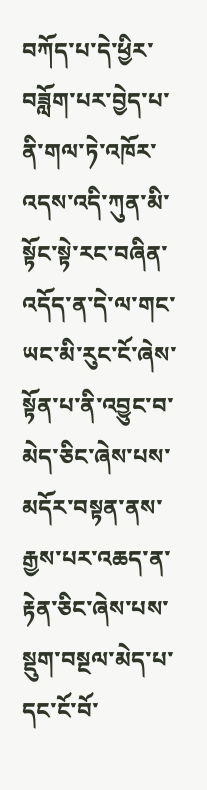བཀོད་པ་དེ་ཕྱིར་བཟློག་པར་བྱེད་པ་ནི་གལ་ཏེ་འཁོར་འདས་འདི་ཀུན་མི་སྟོང་སྟེ་རང་བཞིན་འདོད་ན་དེ་ལ་གང་ཡང་མི་རུང་ངོ་ཞེས་སྟོན་པ་ནི་འབྱུང་བ་མེད་ཅིང་ཞེས་པས་མདོར་བསྟན་ནས་རྒྱས་པར་འཆད་ན་རྟེན་ཅིང་ཞེས་པས་སྡུག་བསྔལ་མེད་པ་དང་ངོ་བོ་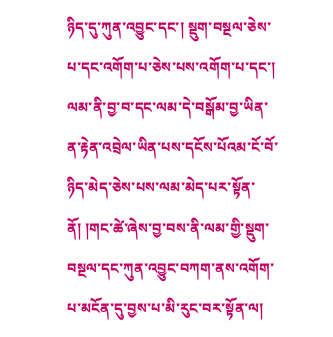ཉིད་དུ་ཀུན་འབྱུང་དང་། སྡུག་བསྔལ་ཅེས་པ་དང་འགོག་པ་ཅེས་པས་འགོག་པ་དང་། ལམ་ནི་བྱ་བ་དང་ལམ་དེ་བསྒོམ་བྱ་ཡིན་ན་རྟེན་འབྲེལ་ཡིན་པས་དངོས་པོའམ་ངོ་བོ་ཉིད་མེད་ཅེས་པས་ལམ་མེད་པར་སྟོན་ནོ། །གང་ཚེ་ཞེས་བྱ་བས་ནི་ལམ་གྱི་སྡུག་བསྔལ་དང་ཀུན་འབྱུང་བཀག་ནས་འགོག་པ་མངོན་དུ་བྱས་པ་མི་རུང་བར་སྟོན་ལ།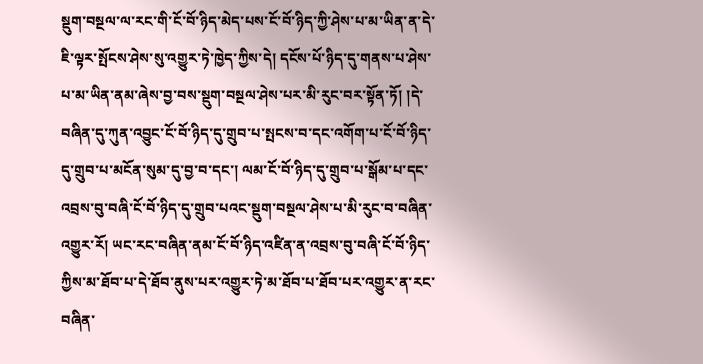སྡུག་བསྔལ་ལ་རང་གི་ངོ་བོ་ཉིད་མེད་པས་ངོ་བོ་ཉིད་ཀྱི་ཤེས་པ་མ་ཡིན་ན་དེ་ཇི་ལྟར་སྤོངས་ཤེས་སུ་འགྱུར་ཏེ་ཁྱེད་ཀྱིས་དེ། དངོས་པོ་ཉིད་དུ་གནས་པ་ཤེས་པ་མ་ཡིན་ནམ་ཞེས་བྱ་བས་སྡུག་བསྔལ་ཤེས་པར་མི་རུང་བར་སྟོན་ཏོ། །དེ་བཞིན་དུ་ཀུན་འབྱུང་ངོ་བོ་ཉིད་དུ་གྲུབ་པ་སྤངས་བ་དང་འགོག་པ་ངོ་བོ་ཉིད་དུ་གྲུབ་པ་མངོན་སུམ་དུ་བྱ་བ་དང་། ལམ་ངོ་བོ་ཉིད་དུ་གྲུབ་པ་སྒོམ་པ་དང་འབྲས་བུ་བཞི་ངོ་བོ་ཉིད་དུ་གྲུབ་པའང་སྡུག་བསྔལ་ཤེས་པ་མི་རུང་བ་བཞིན་འགྱུར་རོ། ཡང་རང་བཞིན་ནམ་ངོ་བོ་ཉིད་འཛིན་ན་འབྲས་བུ་བཞི་ངོ་བོ་ཉིད་ཀྱིས་མ་ཐོབ་པ་དེ་ཐོབ་ནུས་པར་འགྱུར་ཏེ་མ་ཐོབ་པ་ཐོབ་པར་འགྱུར་ན་རང་བཞིན་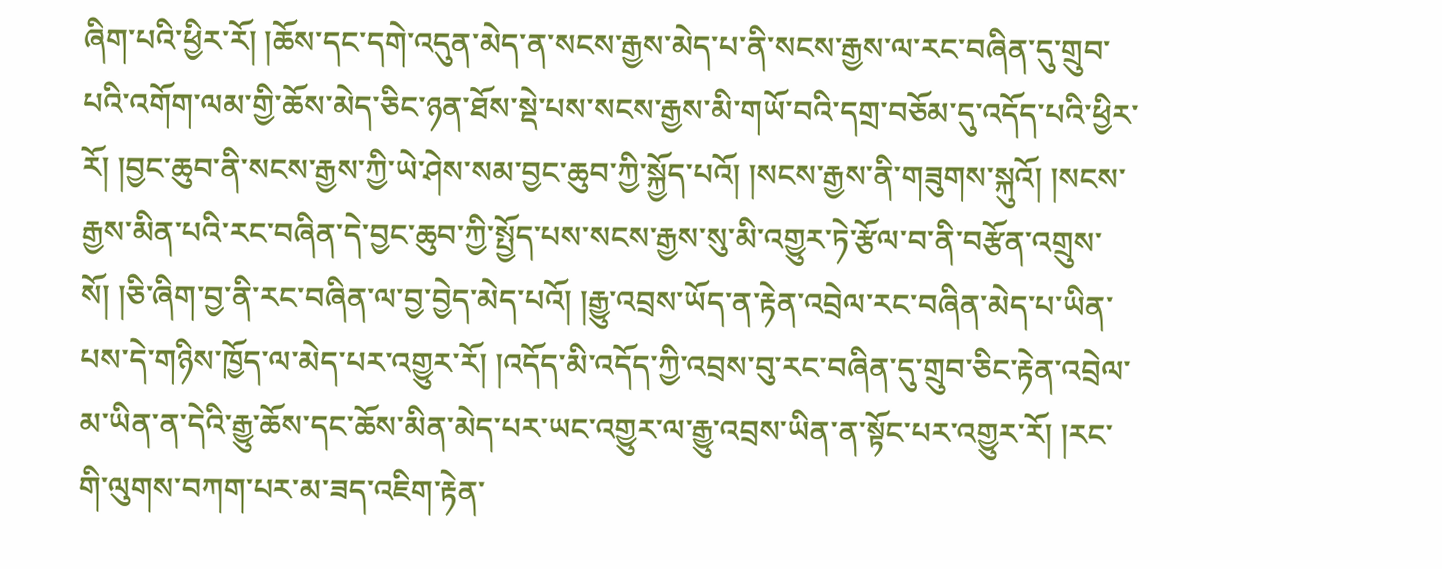ཞིག་པའི་ཕྱིར་རོ། །ཆོས་དང་དགེ་འདུན་མེད་ན་སངས་རྒྱས་མེད་པ་ནི་སངས་རྒྱས་ལ་རང་བཞིན་དུ་གྲུབ་པའི་འགོག་ལམ་གྱི་ཆོས་མེད་ཅིང་ཉན་ཐོས་སྡེ་པས་སངས་རྒྱས་མི་གཡོ་བའི་དགྲ་བཅོམ་དུ་འདོད་པའི་ཕྱིར་རོ། །བྱང་ཆུབ་ནི་སངས་རྒྱས་ཀྱི་ཡེ་ཤེས་སམ་བྱང་ཆུབ་ཀྱི་སྐྱོད་པའོ། །སངས་རྒྱས་ནི་གཟུགས་སྐུའོ། །སངས་རྒྱས་མིན་པའི་རང་བཞིན་དེ་བྱང་ཆུབ་ཀྱི་སྤྱོད་པས་སངས་རྒྱས་སུ་མི་འགྱུར་ཏེ་རྩོལ་བ་ནི་བརྩོན་འགྲུས་སོ། །ཅི་ཞིག་བྱ་ནི་རང་བཞིན་ལ་བྱ་བྱེད་མེད་པའོ། །རྒྱུ་འབྲས་ཡོད་ན་རྟེན་འབྲེལ་རང་བཞིན་མེད་པ་ཡིན་པས་དེ་གཉིས་ཁྱོད་ལ་མེད་པར་འགྱུར་རོ། །འདོད་མི་འདོད་ཀྱི་འབྲས་བུ་རང་བཞིན་དུ་གྲུབ་ཅིང་རྟེན་འབྲེལ་མ་ཡིན་ན་དེའི་རྒྱུ་ཆོས་དང་ཆོས་མིན་མེད་པར་ཡང་འགྱུར་ལ་རྒྱུ་འབྲས་ཡིན་ན་སྟོང་པར་འགྱུར་རོ། །རང་གི་ལུགས་བཀག་པར་མ་ཟད་འཇིག་རྟེན་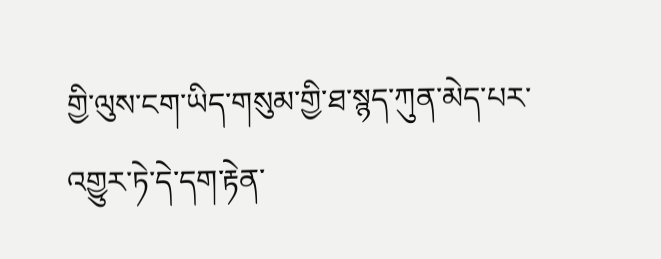གྱི་ལུས་ངག་ཡིད་གསུམ་གྱི་ཐ་སྙད་ཀུན་མེད་པར་འགྱུར་ཏེ་དེ་དག་རྟེན་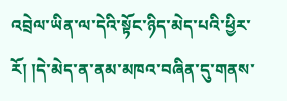འབྲེལ་ཡིན་ལ་དེའི་སྟོང་ཉིད་མེད་པའི་ཕྱིར་རོ། །དེ་མེད་ན་ནམ་མཁའ་བཞིན་དུ་གནས་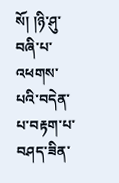སོ། །ཉི་ཤུ་བཞི་པ་འཕགས་པའི་བདེན་པ་བརྟག་པ་བཤད་ཟིན་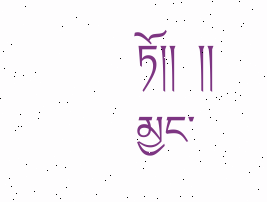ཏོ།།  །།
མྱང་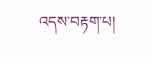འདས་བརྟག་པ།